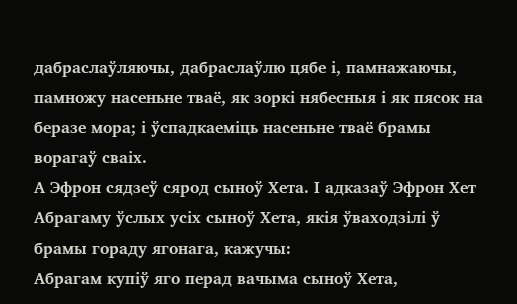дабраслаўляючы, дабраслаўлю цябе і, памнажаючы, памножу насеньне тваё, як зоркі нябесныя і як пясок на беразе мора; і ўспадкаеміць насеньне тваё брамы ворагаў сваіх.
А Эфрон сядзеў сярод сыноў Хета. І адказаў Эфрон Хет Абрагаму ўслых усіх сыноў Хета, якія ўваходзілі ў брамы гораду ягонага, кажучы:
Абрагам купіў яго перад вачыма сыноў Хета,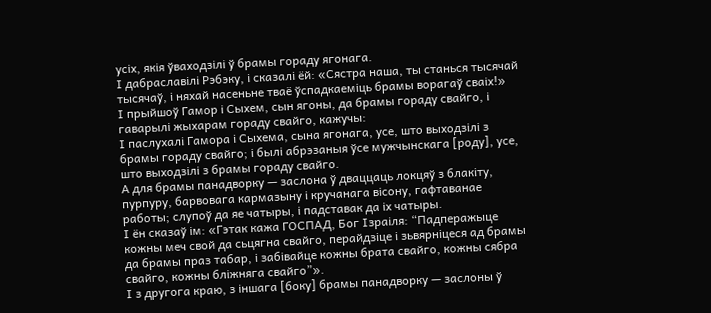усіх, якія ўваходзілі ў брамы гораду ягонага.
І дабраславілі Рэбэку, і сказалі ёй: «Сястра наша, ты станься тысячай тысячаў, і няхай насеньне тваё ўспадкаеміць брамы ворагаў сваіх!»
І прыйшоў Гамор і Сыхем, сын ягоны, да брамы гораду свайго, і гаварылі жыхарам гораду свайго, кажучы:
І паслухалі Гамора і Сыхема, сына ягонага, усе, што выходзілі з брамы гораду свайго; і былі абрэзаныя ўсе мужчынскага [роду], усе, што выходзілі з брамы гораду свайго.
А для брамы панадворку — заслона ў дваццаць локцяў з блакіту, пурпуру, барвовага кармазыну і кручанага вісону, гафтаванае работы; слупоў да яе чатыры, і падставак да іх чатыры.
І ён сказаў ім: «Гэтак кажа ГОСПАД, Бог Ізраіля: “Падперажыце кожны меч свой да сьцягна свайго, перайдзіце і зьвярніцеся ад брамы да брамы праз табар, і забівайце кожны брата свайго, кожны сябра свайго, кожны бліжняга свайго”».
І з другога краю, з іншага [боку] брамы панадворку — заслоны ў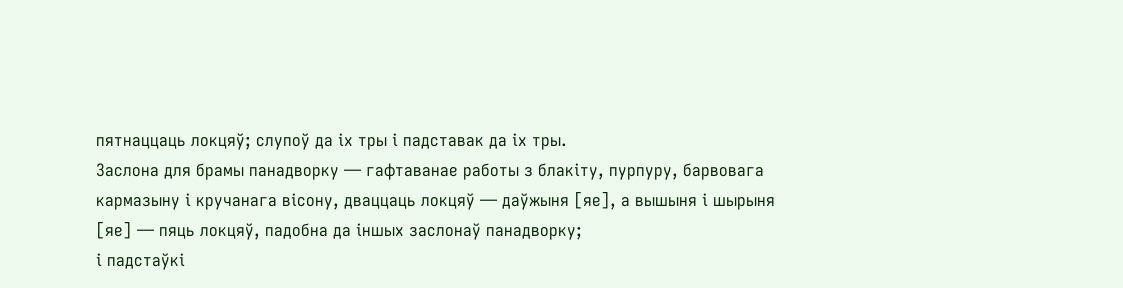пятнаццаць локцяў; слупоў да іх тры і падставак да іх тры.
Заслона для брамы панадворку — гафтаванае работы з блакіту, пурпуру, барвовага кармазыну і кручанага вісону, дваццаць локцяў — даўжыня [яе], а вышыня і шырыня [яе] — пяць локцяў, падобна да іншых заслонаў панадворку;
і падстаўкі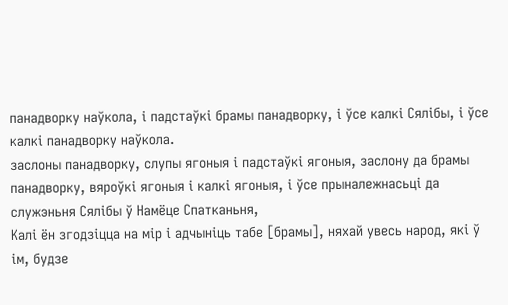панадворку наўкола, і падстаўкі брамы панадворку, і ўсе калкі Сялібы, і ўсе калкі панадворку наўкола.
заслоны панадворку, слупы ягоныя і падстаўкі ягоныя, заслону да брамы панадворку, вяроўкі ягоныя і калкі ягоныя, і ўсе прыналежнасьці да служэньня Сялібы ў Намёце Спатканьня,
Калі ён згодзіцца на мір і адчыніць табе [брамы], няхай увесь народ, які ў ім, будзе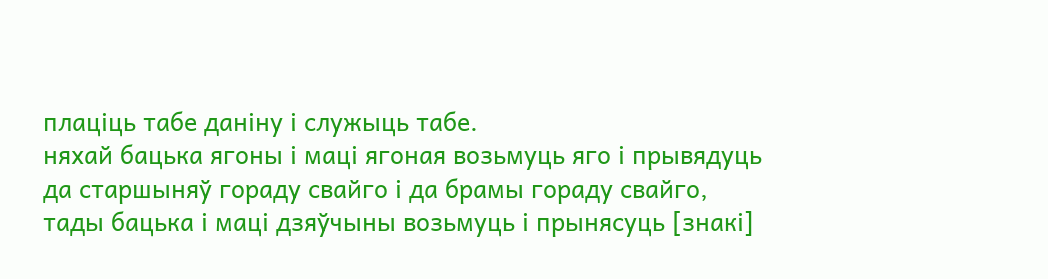плаціць табе даніну і служыць табе.
няхай бацька ягоны і маці ягоная возьмуць яго і прывядуць да старшыняў гораду свайго і да брамы гораду свайго,
тады бацька і маці дзяўчыны возьмуць і прынясуць [знакі]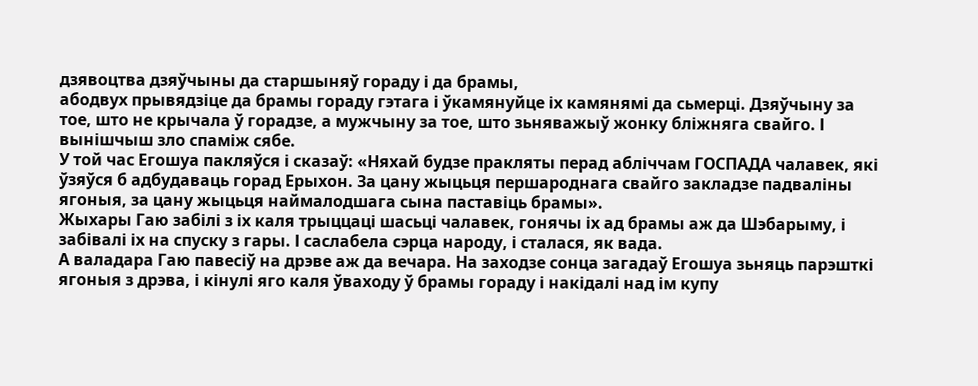дзявоцтва дзяўчыны да старшыняў гораду і да брамы,
абодвух прывядзіце да брамы гораду гэтага і ўкамянуйце іх камянямі да сьмерці. Дзяўчыну за тое, што не крычала ў горадзе, а мужчыну за тое, што зьняважыў жонку бліжняга свайго. І вынішчыш зло спаміж сябе.
У той час Егошуа пакляўся і сказаў: «Няхай будзе пракляты перад абліччам ГОСПАДА чалавек, які ўзяўся б адбудаваць горад Ерыхон. За цану жыцьця першароднага свайго закладзе падваліны ягоныя, за цану жыцьця наймалодшага сына паставіць брамы».
Жыхары Гаю забілі з іх каля трыццаці шасьці чалавек, гонячы іх ад брамы аж да Шэбарыму, і забівалі іх на спуску з гары. І саслабела сэрца народу, і сталася, як вада.
А валадара Гаю павесіў на дрэве аж да вечара. На заходзе сонца загадаў Егошуа зьняць парэшткі ягоныя з дрэва, і кінулі яго каля ўваходу ў брамы гораду і накідалі над ім купу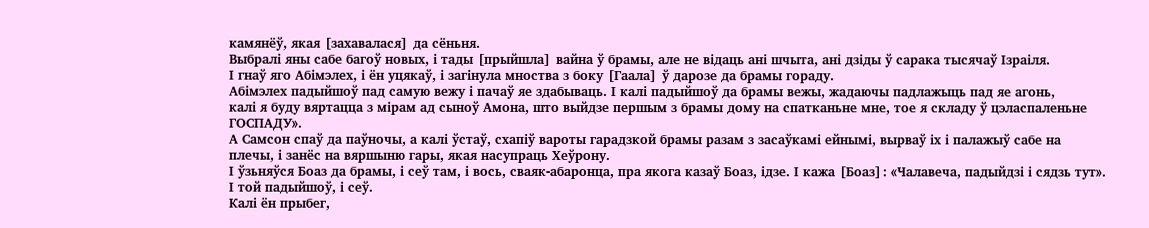камянёў, якая [захавалася] да сёньня.
Выбралі яны сабе багоў новых, і тады [прыйшла] вайна ў брамы, але не відаць ані шчыта, ані дзіды ў сарака тысячаў Ізраіля.
І гнаў яго Абімэлех, і ён уцякаў, і загінула мноства з боку [Гаала] ў дарозе да брамы гораду.
Абімэлех падыйшоў пад самую вежу і пачаў яе здабываць. І калі падыйшоў да брамы вежы, жадаючы падлажыць пад яе агонь,
калі я буду вяртацца з мірам ад сыноў Амона, што выйдзе першым з брамы дому на спатканьне мне, тое я складу ў цэласпаленьне ГОСПАДУ».
А Самсон спаў да паўночы, а калі ўстаў, схапіў вароты гарадзкой брамы разам з засаўкамі ейнымі, вырваў іх і палажыў сабе на плечы, і занёс на вяршыню гары, якая насупраць Хеўрону.
І ўзьняўся Боаз да брамы, і сеў там, і вось, сваяк-абаронца, пра якога казаў Боаз, ідзе. І кажа [Боаз]: «Чалавеча, падыйдзі і сядзь тут». І той падыйшоў, і сеў.
Калі ён прыбег,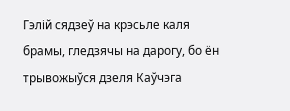Гэлій сядзеў на крэсьле каля брамы, гледзячы на дарогу, бо ён трывожыўся дзеля Каўчэга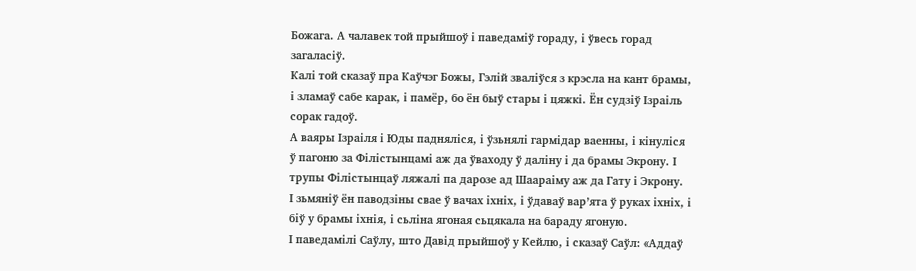Божага. А чалавек той прыйшоў і паведаміў гораду, і ўвесь горад загаласіў.
Калі той сказаў пра Каўчэг Божы, Гэлій зваліўся з крэсла на кант брамы, і зламаў сабе карак, і памёр, бо ён быў стары і цяжкі. Ён судзіў Ізраіль сорак гадоў.
А ваяры Ізраіля і Юды падняліся, і ўзьнялі гармідар ваенны, і кінуліся ў пагоню за Філістынцамі аж да ўваходу ў даліну і да брамы Экрону. І трупы Філістынцаў ляжалі па дарозе ад Шаараіму аж да Гату і Экрону.
І зьмяніў ён паводзіны свае ў вачах іхніх, і ўдаваў вар’ята ў руках іхніх, і біў у брамы іхнія, і сьліна ягоная сьцякала на бараду ягоную.
І паведамілі Саўлу, што Давід прыйшоў у Кейлю, і сказаў Саўл: «Аддаў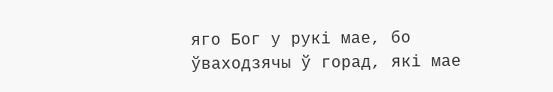яго Бог у рукі мае, бо ўваходзячы ў горад, які мае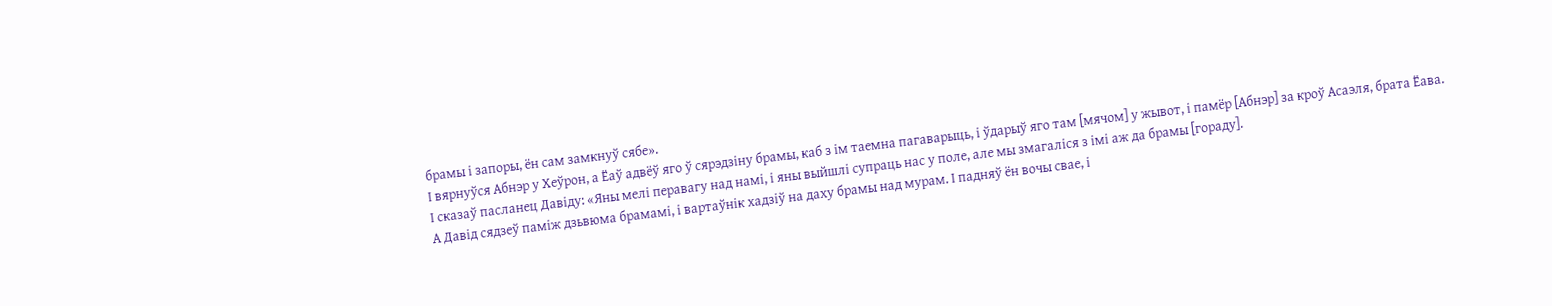брамы і запоры, ён сам замкнуў сябе».
І вярнуўся Абнэр у Хеўрон, а Ёаў адвёў яго ў сярэдзіну брамы, каб з ім таемна пагаварыць, і ўдарыў яго там [мячом] у жывот, і памёр [Абнэр] за кроў Асаэля, брата Ёава.
І сказаў пасланец Давіду: «Яны мелі перавагу над намі, і яны выйшлі супраць нас у поле, але мы змагаліся з імі аж да брамы [гораду].
А Давід сядзеў паміж дзьвюма брамамі, і вартаўнік хадзіў на даху брамы над мурам. І падняў ён вочы свае, і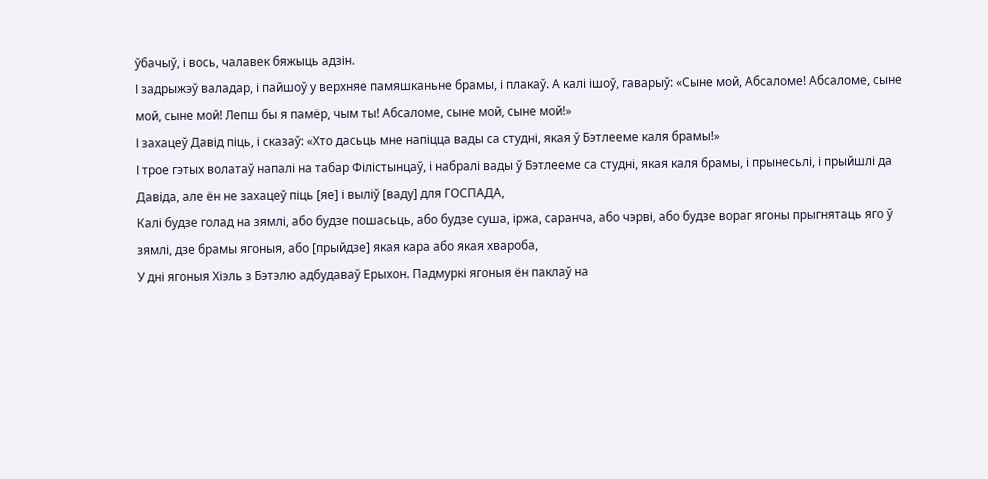ўбачыў, і вось, чалавек бяжыць адзін.
І задрыжэў валадар, і пайшоў у верхняе памяшканьне брамы, і плакаў. А калі ішоў, гаварыў: «Сыне мой, Абсаломе! Абсаломе, сыне мой, сыне мой! Лепш бы я памёр, чым ты! Абсаломе, сыне мой, сыне мой!»
І захацеў Давід піць, і сказаў: «Хто дасьць мне напіцца вады са студні, якая ў Бэтлееме каля брамы!»
І трое гэтых волатаў напалі на табар Філістынцаў, і набралі вады ў Бэтлееме са студні, якая каля брамы, і прынесьлі, і прыйшлі да Давіда, але ён не захацеў піць [яе] і выліў [ваду] для ГОСПАДА,
Калі будзе голад на зямлі, або будзе пошасьць, або будзе суша, іржа, саранча, або чэрві, або будзе вораг ягоны прыгнятаць яго ў зямлі, дзе брамы ягоныя, або [прыйдзе] якая кара або якая хвароба,
У дні ягоныя Хіэль з Бэтэлю адбудаваў Ерыхон. Падмуркі ягоныя ён паклаў на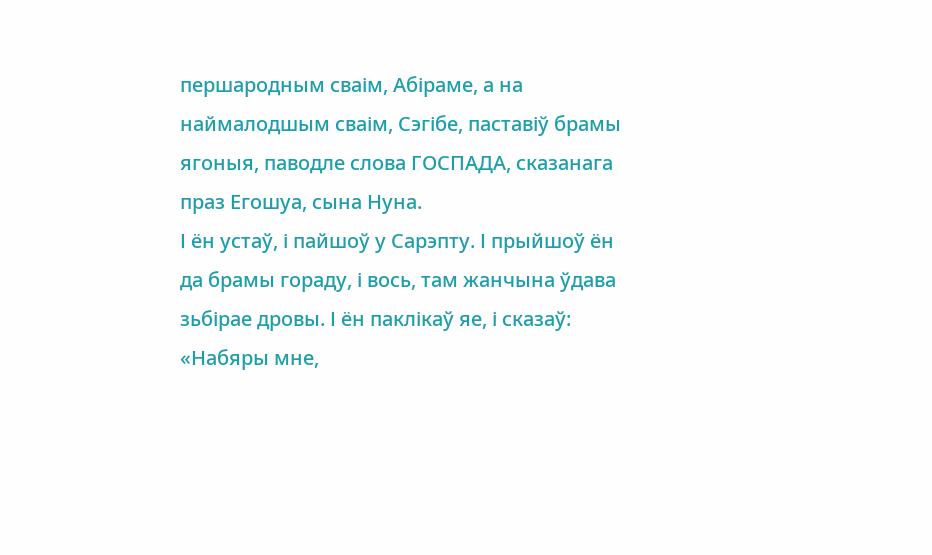першародным сваім, Абіраме, а на наймалодшым сваім, Сэгібе, паставіў брамы ягоныя, паводле слова ГОСПАДА, сказанага праз Егошуа, сына Нуна.
І ён устаў, і пайшоў у Сарэпту. І прыйшоў ён да брамы гораду, і вось, там жанчына ўдава зьбірае дровы. І ён паклікаў яе, і сказаў: «Набяры мне,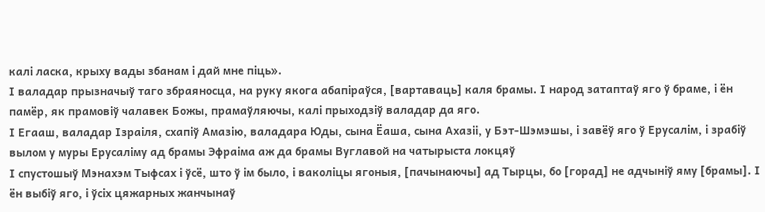калі ласка, крыху вады збанам і дай мне піць».
І валадар прызначыў таго збраяносца, на руку якога абапіраўся, [вартаваць] каля брамы. І народ затаптаў яго ў браме, і ён памёр, як прамовіў чалавек Божы, прамаўляючы, калі прыходзіў валадар да яго.
І Егааш, валадар Ізраіля, схапіў Амазію, валадара Юды, сына Ёаша, сына Ахазіі, у Бэт-Шэмэшы, і завёў яго ў Ерусалім, і зрабіў вылом у муры Ерусаліму ад брамы Эфраіма аж да брамы Вуглавой на чатырыста локцяў
І спустошыў Мэнахэм Тыфсах і ўсё, што ў ім было, і ваколіцы ягоныя, [пачынаючы] ад Тырцы, бо [горад] не адчыніў яму [брамы]. І ён выбіў яго, і ўсіх цяжарных жанчынаў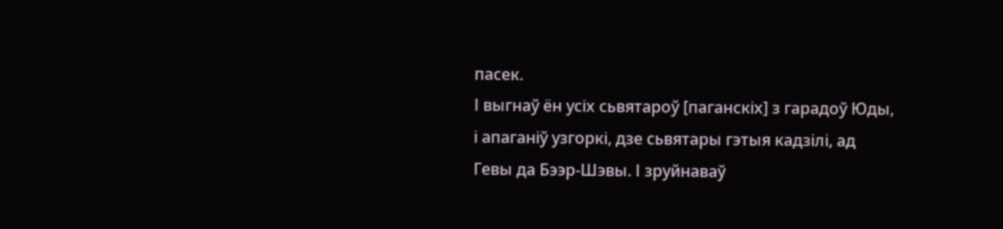пасек.
І выгнаў ён усіх сьвятароў [паганскіх] з гарадоў Юды, і апаганіў узгоркі, дзе сьвятары гэтыя кадзілі, ад Гевы да Бээр-Шэвы. І зруйнаваў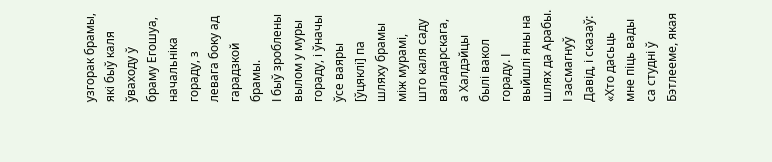узгорак брамы, які быў каля ўваходу ў браму Егошуа, начальніка гораду, з левага боку ад гарадзкой брамы.
І быў зроблены вылом у муры гораду, і ўначы ўсе ваяры [ўцяклі] па шляху брамы між мурамі, што каля саду валадарскага, а Халдэйцы былі вакол гораду. І выйшлі яны на шлях да Арабы.
І засмагнуў Давід, і сказаў: «Хто дасьць мне піць вады са студні ў Бэтлееме, якая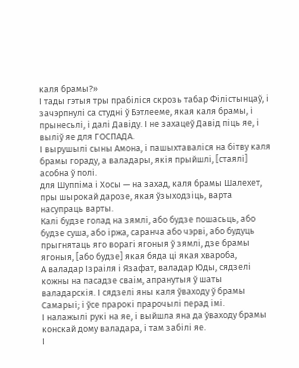каля брамы?»
І тады гэтыя тры прабіліся скрозь табар Філістынцаў, і зачэрпнулі са студні ў Бэтлееме, якая каля брамы, і прынесьлі, і далі Давіду. І не захацеў Давід піць яе, і выліў яе для ГОСПАДА.
І вырушылі сыны Амона, і пашыхтаваліся на бітву каля брамы гораду, а валадары, якія прыйшлі, [стаялі] асобна ў полі.
для Шуппіма і Хосы — на захад, каля брамы Шалехет, пры шырокай дарозе, якая ўзыходзіць, варта насупраць варты.
Калі будзе голад на зямлі, або будзе пошасьць, або будзе суша, або іржа, саранча або чэрві, або будуць прыгнятаць яго ворагі ягоныя ў зямлі, дзе брамы ягоныя, [або будзе] якая бяда ці якая хвароба,
А валадар Ізраіля і Язафат, валадар Юды, сядзелі кожны на пасадзе сваім, апранутыя ў шаты валадарскія. І сядзелі яны каля ўваходу ў брамы Самарыі; і ўсе прарокі прарочылі перад імі.
І налажылі рукі на яе, і выйшла яна да ўваходу брамы конскай дому валадара, і там забілі яе.
І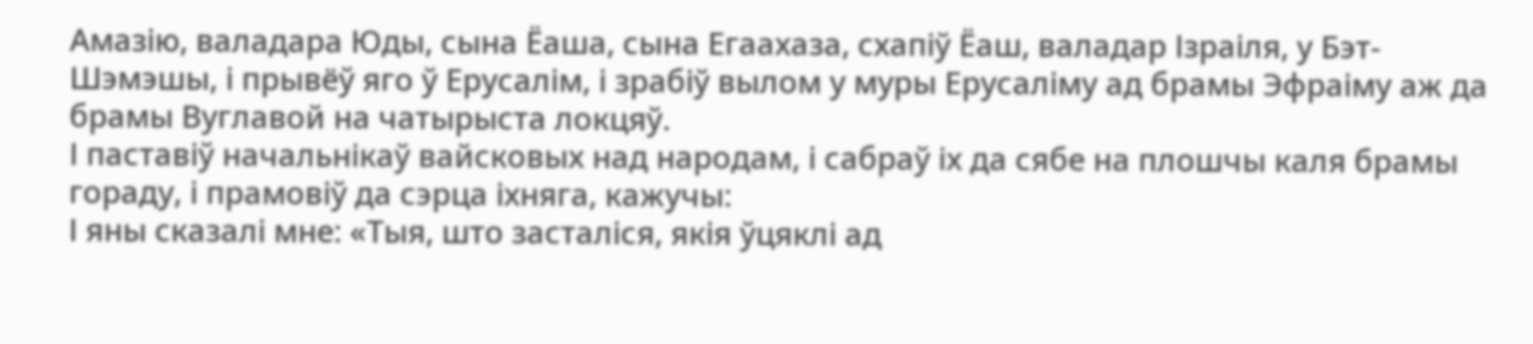Амазію, валадара Юды, сына Ёаша, сына Егаахаза, схапіў Ёаш, валадар Ізраіля, у Бэт-Шэмэшы, і прывёў яго ў Ерусалім, і зрабіў вылом у муры Ерусаліму ад брамы Эфраіму аж да брамы Вуглавой на чатырыста локцяў.
І паставіў начальнікаў вайсковых над народам, і сабраў іх да сябе на плошчы каля брамы гораду, і прамовіў да сэрца іхняга, кажучы:
І яны сказалі мне: «Тыя, што засталіся, якія ўцяклі ад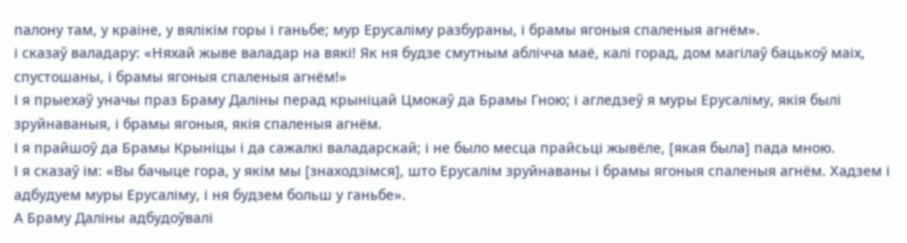палону там, у краіне, у вялікім горы і ганьбе; мур Ерусаліму разбураны, і брамы ягоныя спаленыя агнём».
і сказаў валадару: «Няхай жыве валадар на вякі! Як ня будзе смутным аблічча маё, калі горад, дом магілаў бацькоў маіх, спустошаны, і брамы ягоныя спаленыя агнём!»
І я прыехаў уначы праз Браму Даліны перад крыніцай Цмокаў да Брамы Гною; і агледзеў я муры Ерусаліму, якія былі зруйнаваныя, і брамы ягоныя, якія спаленыя агнём.
І я прайшоў да Брамы Крыніцы і да сажалкі валадарскай; і не было месца прайсьці жывёле, [якая была] пада мною.
І я сказаў ім: «Вы бачыце гора, у якім мы [знаходзімся], што Ерусалім зруйнаваны і брамы ягоныя спаленыя агнём. Хадзем і адбудуем муры Ерусаліму, і ня будзем больш у ганьбе».
А Браму Даліны адбудоўвалі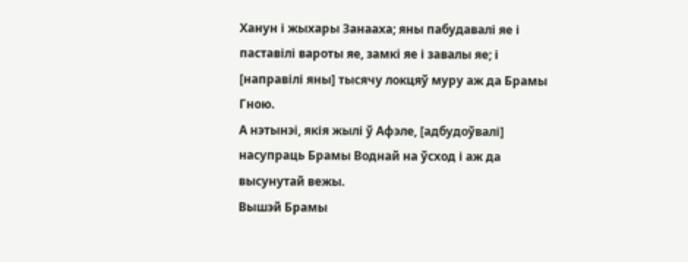Ханун і жыхары Занааха; яны пабудавалі яе і паставілі вароты яе, замкі яе і завалы яе; і [направілі яны] тысячу локцяў муру аж да Брамы Гною.
А нэтынэі, якія жылі ў Афэле, [адбудоўвалі] насупраць Брамы Воднай на ўсход і аж да высунутай вежы.
Вышэй Брамы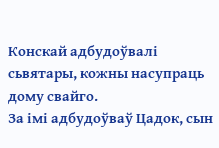Конскай адбудоўвалі сьвятары, кожны насупраць дому свайго.
За імі адбудоўваў Цадок, сын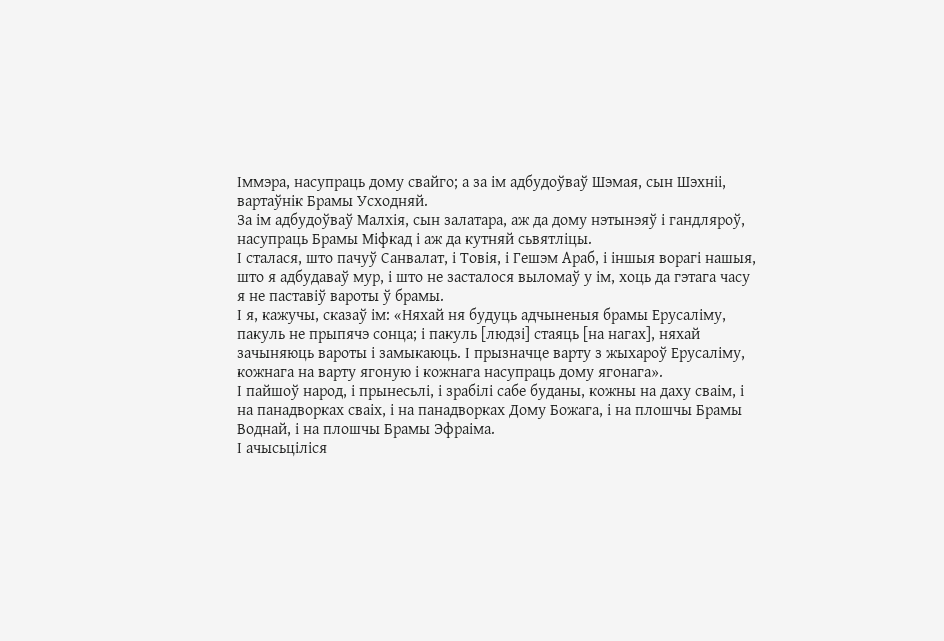Іммэра, насупраць дому свайго; а за ім адбудоўваў Шэмая, сын Шэхніі, вартаўнік Брамы Усходняй.
За ім адбудоўваў Малхія, сын залатара, аж да дому нэтынэяў і гандляроў, насупраць Брамы Міфкад і аж да кутняй сьвятліцы.
І сталася, што пачуў Санвалат, і Товія, і Гешэм Араб, і іншыя ворагі нашыя, што я адбудаваў мур, і што не засталося выломаў у ім, хоць да гэтага часу я не паставіў вароты ў брамы.
І я, кажучы, сказаў ім: «Няхай ня будуць адчыненыя брамы Ерусаліму, пакуль не прыпячэ сонца; і пакуль [людзі] стаяць [на нагах], няхай зачыняюць вароты і замыкаюць. І прызначце варту з жыхароў Ерусаліму, кожнага на варту ягоную і кожнага насупраць дому ягонага».
І пайшоў народ, і прынесьлі, і зрабілі сабе буданы, кожны на даху сваім, і на панадворках сваіх, і на панадворках Дому Божага, і на плошчы Брамы Воднай, і на плошчы Брамы Эфраіма.
І ачысьціліся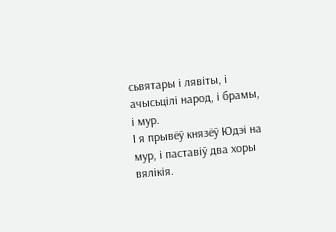сьвятары і лявіты, і ачысьцілі народ, і брамы, і мур.
І я прывёў князёў Юдэі на мур, і паставіў два хоры вялікія.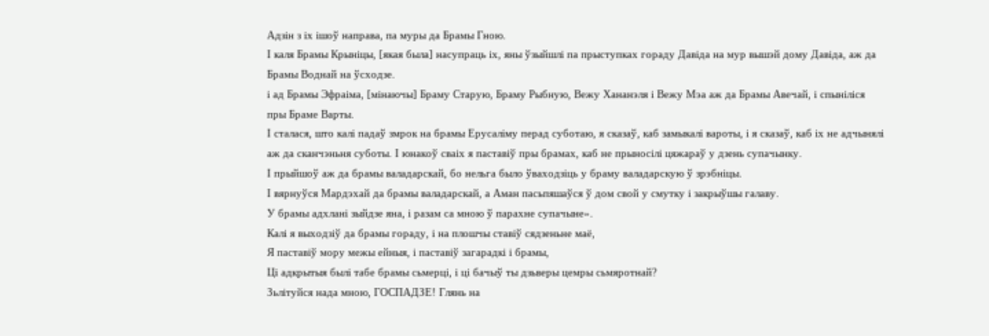Адзін з іх ішоў направа, па муры да Брамы Гною.
І каля Брамы Крыніцы, [якая была] насупраць іх, яны ўзыйшлі па прыступках гораду Давіда на мур вышэй дому Давіда, аж да Брамы Воднай на ўсходзе.
і ад Брамы Эфраіма, [мінаючы] Браму Старую, Браму Рыбную, Вежу Хананэля і Вежу Мэа аж да Брамы Авечай, і спыніліся пры Браме Варты.
І сталася, што калі падаў змрок на брамы Ерусаліму перад суботаю, я сказаў, каб замыкалі вароты, і я сказаў, каб іх не адчынялі аж да сканчэньня суботы. І юнакоў сваіх я паставіў пры брамах, каб не прыносілі цяжараў у дзень супачынку.
І прыйшоў аж да брамы валадарскай, бо нельга было ўваходзіць у браму валадарскую ў зрэбніцы.
І вярнуўся Мардэхай да брамы валадарскай, а Аман пасьпяшаўся ў дом свой у смутку і закрыўшы галаву.
У брамы адхлані зыйдзе яна, і разам са мною ў парахне супачыне».
Калі я выходзіў да брамы гораду, і на плошчы ставіў сядзеньне маё,
Я паставіў мору межы ейныя, і паставіў загарадкі і брамы,
Ці адкрытыя былі табе брамы сьмерці, і ці бачыў ты дзьверы цемры сьмяротнай?
Зьлітуйся нада мною, ГОСПАДЗЕ! Глянь на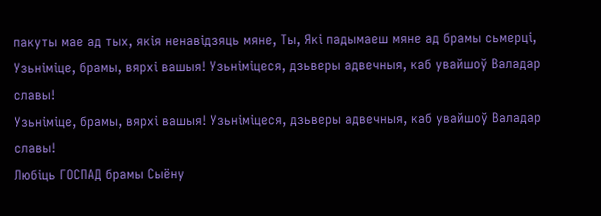пакуты мае ад тых, якія ненавідзяць мяне, Ты, Які падымаеш мяне ад брамы сьмерці,
Узьніміце, брамы, вярхі вашыя! Узьніміцеся, дзьверы адвечныя, каб увайшоў Валадар славы!
Узьніміце, брамы, вярхі вашыя! Узьніміцеся, дзьверы адвечныя, каб увайшоў Валадар славы!
Любіць ГОСПАД брамы Сыёну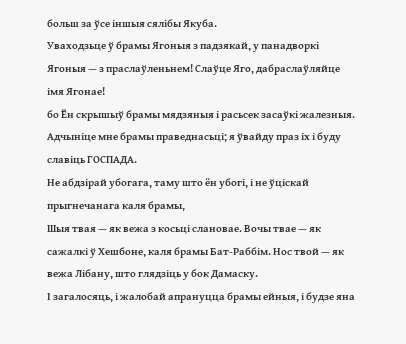больш за ўсе іншыя сялібы Якуба.
Уваходзьце ў брамы Ягоныя з падзякай, у панадворкі Ягоныя — з праслаўленьнем! Слаўце Яго, дабраслаўляйце імя Ягонае!
бо Ён скрышыў брамы мядзяныя і расьсек засаўкі жалезныя.
Адчыніце мне брамы праведнасьці; я ўвайду праз іх і буду славіць ГОСПАДА.
Не абдзірай убогага, таму што ён убогі, і не ўціскай прыгнечанага каля брамы,
Шыя твая — як вежа з косьці слановае. Вочы твае — як сажалкі ў Хешбоне, каля брамы Бат-Раббім. Нос твой — як вежа Лібану, што глядзіць у бок Дамаску.
І загалосяць, і жалобай апрануцца брамы ейныя, і будзе яна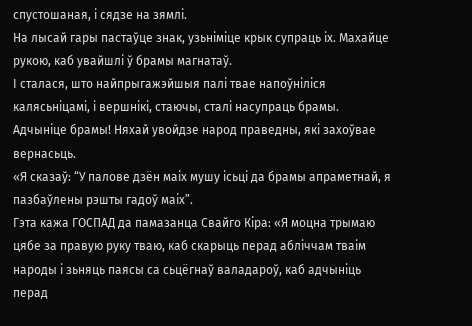спустошаная, і сядзе на зямлі.
На лысай гары пастаўце знак, узьніміце крык супраць іх. Махайце рукою, каб увайшлі ў брамы магнатаў.
І сталася, што найпрыгажэйшыя палі твае напоўніліся калясьніцамі, і вершнікі, стаючы, сталі насупраць брамы.
Адчыніце брамы! Няхай увойдзе народ праведны, які захоўвае вернасьць.
«Я сказаў: “У палове дзён маіх мушу ісьці да брамы апраметнай, я пазбаўлены рэшты гадоў маіх”.
Гэта кажа ГОСПАД да памазанца Свайго Кіра: «Я моцна трымаю цябе за правую руку тваю, каб скарыць перад абліччам тваім народы і зьняць паясы са сьцёгнаў валадароў, каб адчыніць перад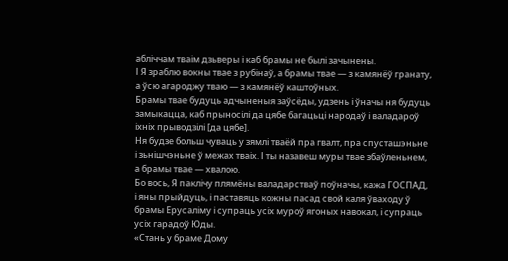абліччам тваім дзьверы і каб брамы не былі зачынены.
І Я зраблю вокны твае з рубінаў, а брамы твае — з камянёў гранату, а ўсю агароджу тваю — з камянёў каштоўных.
Брамы твае будуць адчыненыя заўсёды, удзень і ўначы ня будуць замыкацца, каб прыносілі да цябе багацьці народаў і валадароў іхніх прыводзілі [да цябе].
Ня будзе больш чуваць у зямлі тваёй пра гвалт, пра спусташэньне і зьнішчэньне ў межах тваіх. І ты назавеш муры твае збаўленьнем, а брамы твае — хвалою.
Бо вось, Я паклічу плямёны валадарстваў поўначы, кажа ГОСПАД, і яны прыйдуць, і паставяць кожны пасад свой каля ўваходу ў брамы Ерусаліму і супраць усіх муроў ягоных навокал, і супраць усіх гарадоў Юды.
«Стань у браме Дому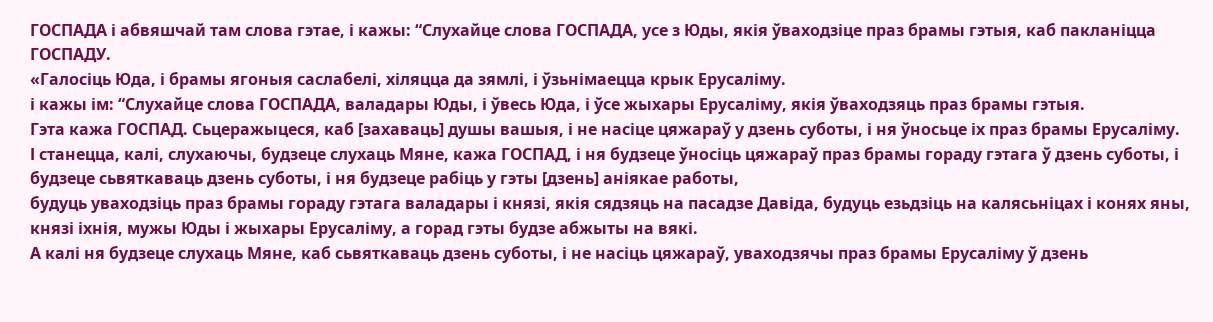ГОСПАДА і абвяшчай там слова гэтае, і кажы: “Слухайце слова ГОСПАДА, усе з Юды, якія ўваходзіце праз брамы гэтыя, каб пакланіцца ГОСПАДУ.
«Галосіць Юда, і брамы ягоныя саслабелі, хіляцца да зямлі, і ўзьнімаецца крык Ерусаліму.
і кажы ім: “Слухайце слова ГОСПАДА, валадары Юды, і ўвесь Юда, і ўсе жыхары Ерусаліму, якія ўваходзяць праз брамы гэтыя.
Гэта кажа ГОСПАД. Сьцеражыцеся, каб [захаваць] душы вашыя, і не насіце цяжараў у дзень суботы, і ня ўносьце іх праз брамы Ерусаліму.
І станецца, калі, слухаючы, будзеце слухаць Мяне, кажа ГОСПАД, і ня будзеце ўносіць цяжараў праз брамы гораду гэтага ў дзень суботы, і будзеце сьвяткаваць дзень суботы, і ня будзеце рабіць у гэты [дзень] аніякае работы,
будуць уваходзіць праз брамы гораду гэтага валадары і князі, якія сядзяць на пасадзе Давіда, будуць езьдзіць на калясьніцах і конях яны, князі іхнія, мужы Юды і жыхары Ерусаліму, а горад гэты будзе абжыты на вякі.
А калі ня будзеце слухаць Мяне, каб сьвяткаваць дзень суботы, і не насіць цяжараў, уваходзячы праз брамы Ерусаліму ў дзень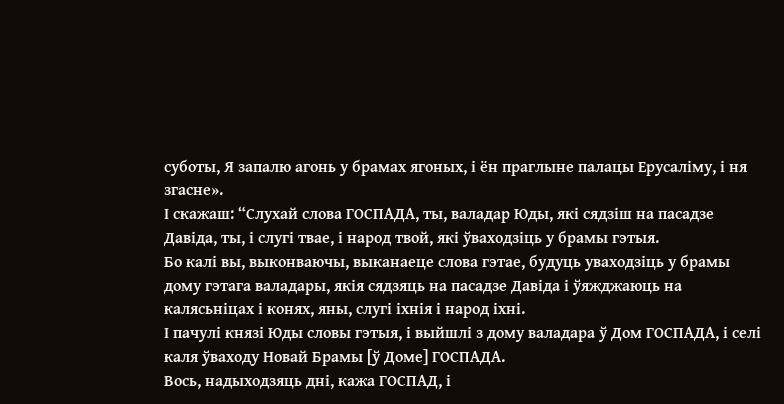суботы, Я запалю агонь у брамах ягоных, і ён праглыне палацы Ерусаліму, і ня згасне».
І скажаш: “Слухай слова ГОСПАДА, ты, валадар Юды, які сядзіш на пасадзе Давіда, ты, і слугі твае, і народ твой, які ўваходзіць у брамы гэтыя.
Бо калі вы, выконваючы, выканаеце слова гэтае, будуць уваходзіць у брамы дому гэтага валадары, якія сядзяць на пасадзе Давіда і ўяжджаюць на калясьніцах і конях, яны, слугі іхнія і народ іхні.
І пачулі князі Юды словы гэтыя, і выйшлі з дому валадара ў Дом ГОСПАДА, і селі каля ўваходу Новай Брамы [ў Доме] ГОСПАДА.
Вось, надыходзяць дні, кажа ГОСПАД, і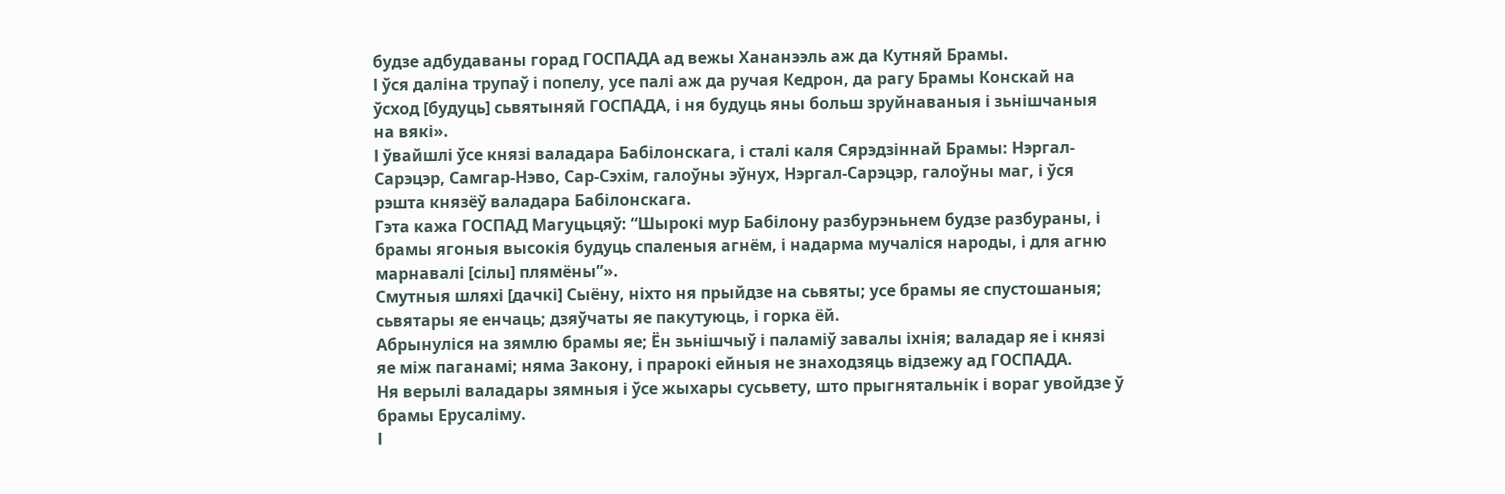будзе адбудаваны горад ГОСПАДА ад вежы Хананээль аж да Кутняй Брамы.
І ўся даліна трупаў і попелу, усе палі аж да ручая Кедрон, да рагу Брамы Конскай на ўсход [будуць] сьвятыняй ГОСПАДА, і ня будуць яны больш зруйнаваныя і зьнішчаныя на вякі».
І ўвайшлі ўсе князі валадара Бабілонскага, і сталі каля Сярэдзіннай Брамы: Нэргал-Сарэцэр, Самгар-Нэво, Сар-Сэхім, галоўны эўнух, Нэргал-Сарэцэр, галоўны маг, і ўся рэшта князёў валадара Бабілонскага.
Гэта кажа ГОСПАД Магуцьцяў: “Шырокі мур Бабілону разбурэньнем будзе разбураны, і брамы ягоныя высокія будуць спаленыя агнём, і надарма мучаліся народы, і для агню марнавалі [сілы] плямёны”».
Смутныя шляхі [дачкі] Сыёну, ніхто ня прыйдзе на сьвяты; усе брамы яе спустошаныя; сьвятары яе енчаць; дзяўчаты яе пакутуюць, і горка ёй.
Абрынуліся на зямлю брамы яе; Ён зьнішчыў і паламіў завалы іхнія; валадар яе і князі яе між паганамі; няма Закону, і прарокі ейныя не знаходзяць відзежу ад ГОСПАДА.
Ня верылі валадары зямныя і ўсе жыхары сусьвету, што прыгнятальнік і вораг увойдзе ў брамы Ерусаліму.
І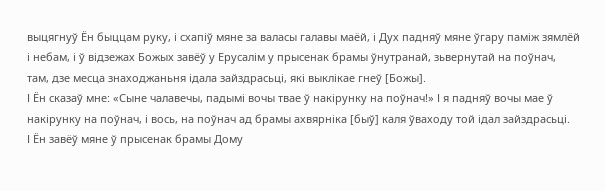выцягнуў Ён быццам руку, і схапіў мяне за валасы галавы маёй, і Дух падняў мяне ўгару паміж зямлёй і небам, і ў відзежах Божых завёў у Ерусалім у прысенак брамы ўнутранай, зьвернутай на поўнач, там, дзе месца знаходжаньня ідала зайздрасьці, які выклікае гнеў [Божы].
І Ён сказаў мне: «Сыне чалавечы, падымі вочы твае ў накірунку на поўнач!» І я падняў вочы мае ў накірунку на поўнач, і вось, на поўнач ад брамы ахвярніка [быў] каля ўваходу той ідал зайздрасьці.
І Ён завёў мяне ў прысенак брамы Дому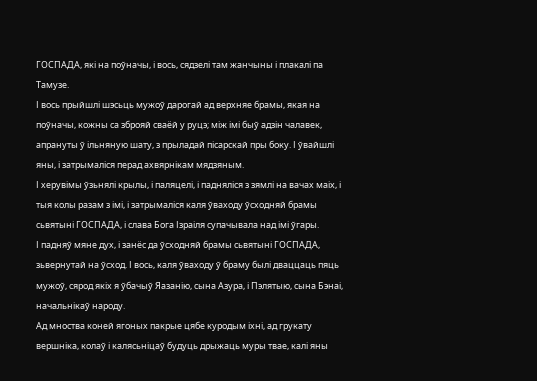ГОСПАДА, які на поўначы, і вось, сядзелі там жанчыны і плакалі па Тамузе.
І вось прыйшлі шэсьць мужоў дарогай ад верхняе брамы, якая на поўначы, кожны са зброяй сваёй у руцэ; між імі быў адзін чалавек, апрануты ў ільняную шату, з прыладай пісарскай пры боку. І ўвайшлі яны, і затрымаліся перад ахвярнікам мядзяным.
І херувімы ўзьнялі крылы, і паляцелі, і падняліся з зямлі на вачах маіх, і тыя колы разам з імі, і затрымаліся каля ўваходу ўсходняй брамы сьвятыні ГОСПАДА, і слава Бога Ізраіля супачывала над імі ўгары.
І падняў мяне дух, і занёс да ўсходняй брамы сьвятыні ГОСПАДА, зьвернутай на ўсход. І вось, каля ўваходу ў браму былі дваццаць пяць мужоў, сярод якіх я ўбачыў Яазанію, сына Азура, і Пэлятыю, сына Бэнаі, начальнікаў народу.
Ад мноства коней ягоных пакрые цябе куродым іхні, ад грукату вершніка, колаў і калясьніцаў будуць дрыжаць муры твае, калі яны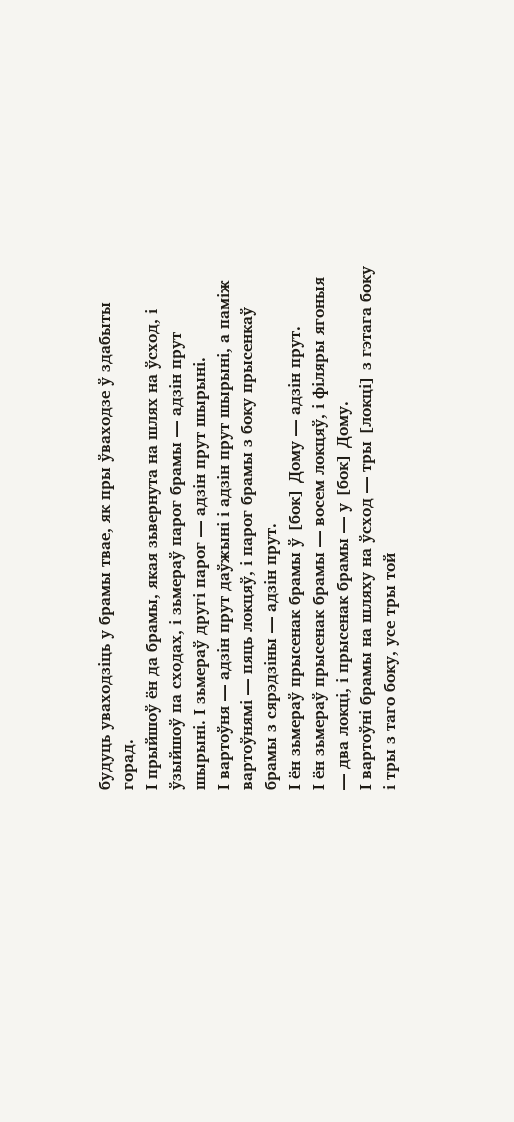будуць уваходзіць у брамы твае, як пры ўваходзе ў здабыты горад.
І прыйшоў ён да брамы, якая зьвернута на шлях на ўсход, і ўзыйшоў па сходах, і зьмераў парог брамы — адзін прут шырыні. І зьмераў другі парог — адзін прут шырыні.
І вартоўня — адзін прут даўжыні і адзін прут шырыні, а паміж вартоўнямі — пяць локцяў, і парог брамы з боку прысенкаў брамы з сярэдзіны — адзін прут.
І ён зьмераў прысенак брамы ў [бок] Дому — адзін прут.
І ён зьмераў прысенак брамы — восем локцяў, і філяры ягоныя — два локці, і прысенак брамы — у [бок] Дому.
І вартоўні брамы на шляху на ўсход — тры [локці] з гэтага боку і тры з таго боку, усе тры той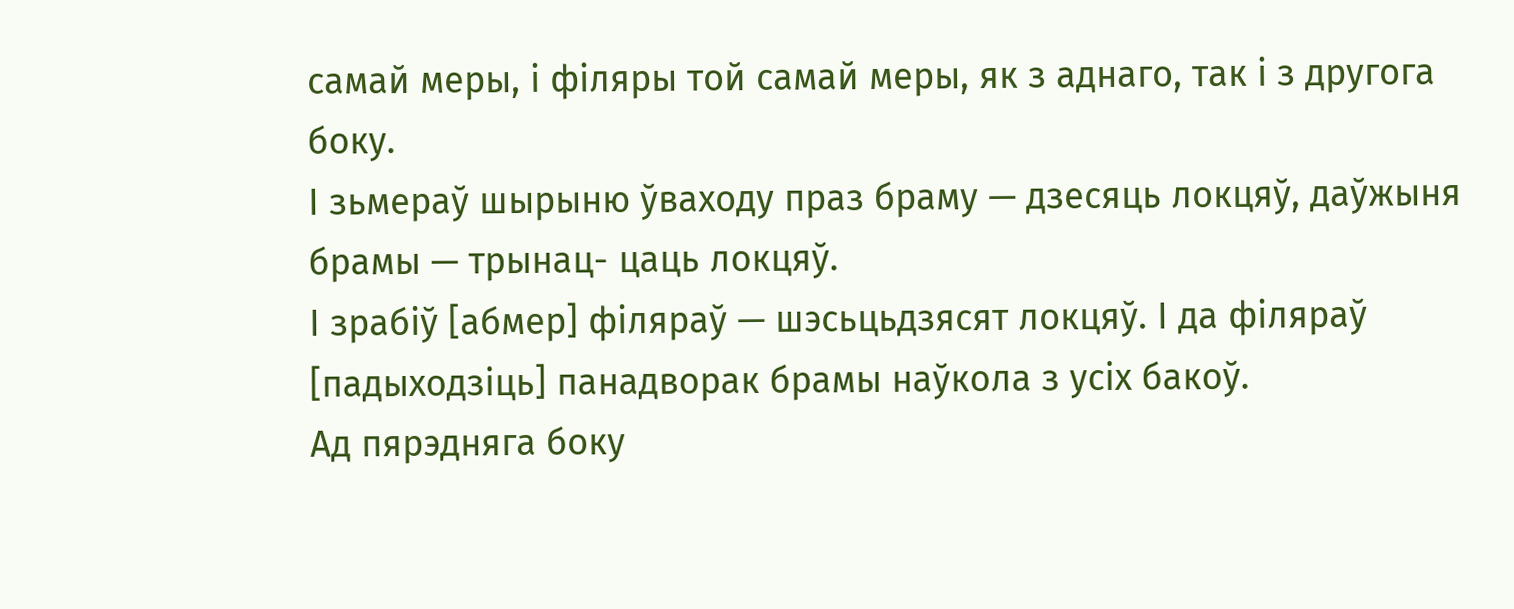самай меры, і філяры той самай меры, як з аднаго, так і з другога боку.
І зьмераў шырыню ўваходу праз браму — дзесяць локцяў, даўжыня брамы — трынац- цаць локцяў.
І зрабіў [абмер] філяраў — шэсьцьдзясят локцяў. І да філяраў [падыходзіць] панадворак брамы наўкола з усіх бакоў.
Ад пярэдняга боку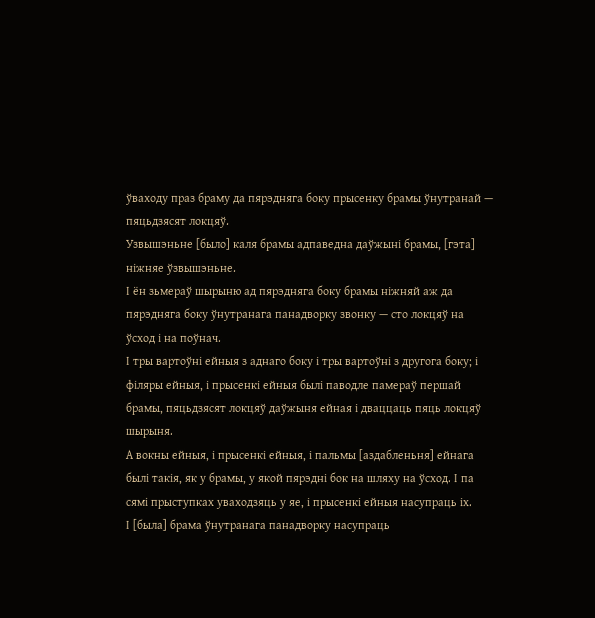ўваходу праз браму да пярэдняга боку прысенку брамы ўнутранай — пяцьдзясят локцяў.
Узвышэньне [было] каля брамы адпаведна даўжыні брамы, [гэта] ніжняе ўзвышэньне.
І ён зьмераў шырыню ад пярэдняга боку брамы ніжняй аж да пярэдняга боку ўнутранага панадворку звонку — сто локцяў на ўсход і на поўнач.
І тры вартоўні ейныя з аднаго боку і тры вартоўні з другога боку; і філяры ейныя, і прысенкі ейныя былі паводле памераў першай брамы, пяцьдзясят локцяў даўжыня ейная і дваццаць пяць локцяў шырыня.
А вокны ейныя, і прысенкі ейныя, і пальмы [аздабленьня] ейнага былі такія, як у брамы, у якой пярэдні бок на шляху на ўсход. І па сямі прыступках уваходзяць у яе, і прысенкі ейныя насупраць іх.
І [была] брама ўнутранага панадворку насупраць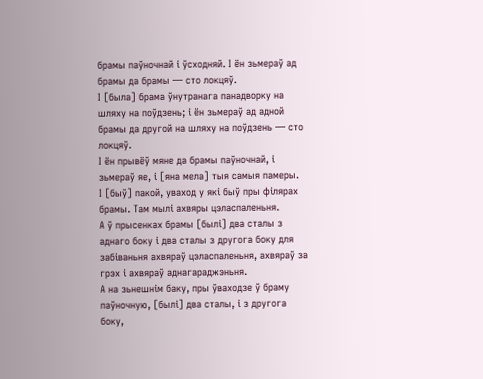брамы паўночнай і ўсходняй. І ён зьмераў ад брамы да брамы — сто локцяў.
І [была] брама ўнутранага панадворку на шляху на поўдзень; і ён зьмераў ад адной брамы да другой на шляху на поўдзень — сто локцяў.
І ён прывёў мяне да брамы паўночнай, і зьмераў яе, і [яна мела] тыя самыя памеры.
І [быў] пакой, уваход у які быў пры філярах брамы. Там мылі ахвяры цэласпаленьня.
А ў прысенках брамы [былі] два сталы з аднаго боку і два сталы з другога боку для забіваньня ахвяраў цэласпаленьня, ахвяраў за грэх і ахвяраў аднагараджэньня.
А на зьнешнім баку, пры ўваходзе ў браму паўночную, [былі] два сталы, і з другога боку,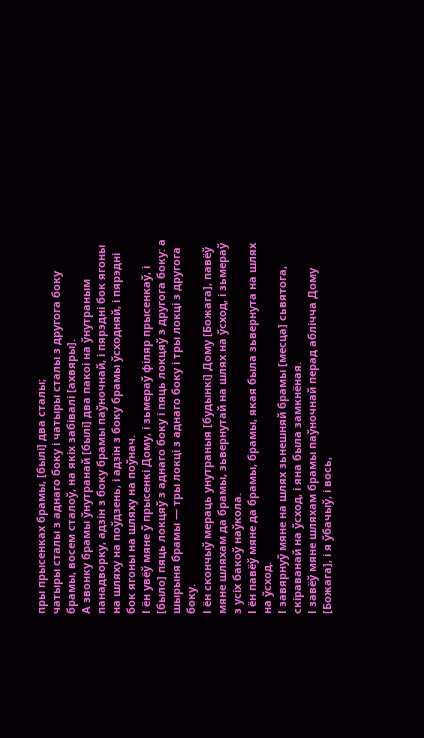пры прысенках брамы, [былі] два сталы;
чатыры сталы з аднаго боку і чатыры сталы з другога боку брамы, восем сталоў, на якіх забівалі [ахвяры].
А звонку брамы ўнутранай [былі] два пакоі на ўнутраным панадворку, адзін з боку брамы паўночнай, і пярэдні бок ягоны на шляху на поўдзень, і адзін з боку брамы ўсходняй, і пярэдні бок ягоны на шляху на поўнач.
І ён увёў мяне ў прысенкі Дому, і зьмераў філяр прысенкаў, і [было] пяць локцяў з аднаго боку і пяць локцяў з другога боку: а шырыня брамы — тры локці з аднаго боку і тры локці з другога боку.
І ён скончыў мераць унутраныя [будынкі] Дому [Божага], павёў мяне шляхам да брамы, зьвернутай на шлях на ўсход, і зьмераў з усіх бакоў наўкола.
І ён павёў мяне да брамы, брамы, якая была зьвернута на шлях на ўсход.
І завярнуў мяне на шлях зьнешняй брамы [месца] сьвятога, скіраванай на ўсход, і яна была замкнёная.
І завёў мяне шляхам брамы паўночнай перад аблічча Дому [Божага], і я ўбачыў, і вось,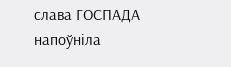слава ГОСПАДА напоўніла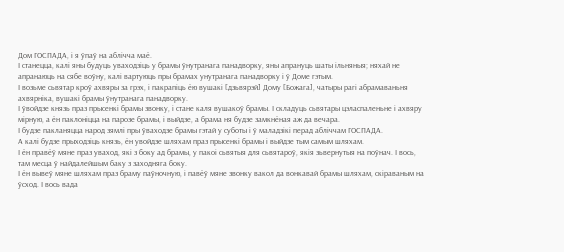Дом ГОСПАДА, і я ўпаў на аблічча маё.
І станецца, калі яны будуць уваходзіць у брамы ўнутранага панадворку, яны апрануць шаты ільняныя; няхай не апранаюць на сябе воўну, калі вартуюць пры брамах унутранага панадворку і ў Доме гэтым.
І возьме сьвятар кроў ахвяры за грэх, і пакрапіць ёю вушакі [дзьвярэй] Дому [Божага], чатыры рагі абрамаваньня ахвярніка, вушакі брамы ўнутранага панадворку.
І ўвойдзе князь праз прысенкі брамы звонку, і стане каля вушакоў брамы. І складуць сьвятары цэласпаленьне і ахвяру мірную, а ён паклоніцца на парозе брамы, і выйдзе, а брама ня будзе замкнёная аж да вечара.
І будзе пакланяцца народ зямлі пры ўваходзе брамы гэтай у суботы і ў маладзікі перад абліччам ГОСПАДА.
А калі будзе прыходзіць князь, ён увойдзе шляхам праз прысенкі брамы і выйдзе тым самым шляхам.
І ён правёў мяне праз уваход, які з боку ад брамы, у пакоі сьвятыя для сьвятароў, якія зьвернутыя на поўнач. І вось, там месца ў найдалейшым баку з заходняга боку.
І ён вывеў мяне шляхам праз браму паўночную, і павёў мяне звонку вакол да вонкавай брамы шляхам, скіраваным на ўсход. І вось вада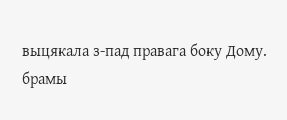выцякала з-пад правага боку Дому.
брамы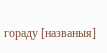гораду [названыя]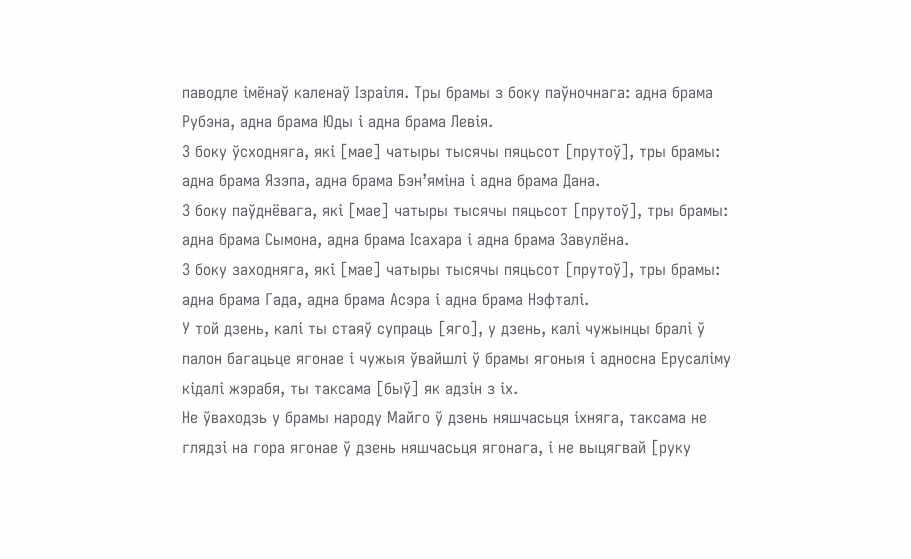паводле імёнаў каленаў Ізраіля. Тры брамы з боку паўночнага: адна брама Рубэна, адна брама Юды і адна брама Левія.
З боку ўсходняга, які [мае] чатыры тысячы пяцьсот [прутоў], тры брамы: адна брама Язэпа, адна брама Бэн’яміна і адна брама Дана.
З боку паўднёвага, які [мае] чатыры тысячы пяцьсот [прутоў], тры брамы: адна брама Сымона, адна брама Ісахара і адна брама Завулёна.
З боку заходняга, які [мае] чатыры тысячы пяцьсот [прутоў], тры брамы: адна брама Гада, адна брама Асэра і адна брама Нэфталі.
У той дзень, калі ты стаяў супраць [яго], у дзень, калі чужынцы бралі ў палон багацьце ягонае і чужыя ўвайшлі ў брамы ягоныя і адносна Ерусаліму кідалі жэрабя, ты таксама [быў] як адзін з іх.
Не ўваходзь у брамы народу Майго ў дзень няшчасьця іхняга, таксама не глядзі на гора ягонае ў дзень няшчасьця ягонага, і не выцягвай [руку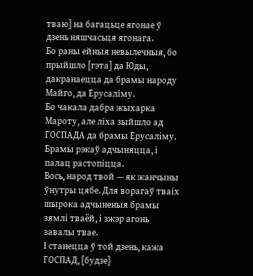тваю] на багацьце ягонае ў дзень няшчасьця ягонага.
Бо раны ейныя невылечныя, бо прыйшло [гэта] да Юды, дакранаецца да брамы народу Майго, да Ерусаліму.
Бо чакала дабра жыхарка Мароту, але ліха зыйшло ад ГОСПАДА да брамы Ерусаліму.
Брамы рэкаў адчыняцца, і палац растопіцца.
Вось, народ твой — як жанчыны ўнутры цябе. Для ворагаў тваіх шырока адчыненыя брамы зямлі тваёй, і зжэр агонь завалы твае.
І станецца ў той дзень, кажа ГОСПАД, [будзе]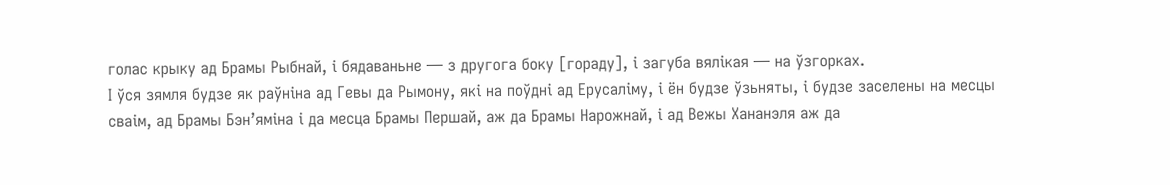голас крыку ад Брамы Рыбнай, і бядаваньне — з другога боку [гораду], і загуба вялікая — на ўзгорках.
І ўся зямля будзе як раўніна ад Гевы да Рымону, які на поўдні ад Ерусаліму, і ён будзе ўзьняты, і будзе заселены на месцы сваім, ад Брамы Бэн’яміна і да месца Брамы Першай, аж да Брамы Нарожнай, і ад Вежы Хананэля аж да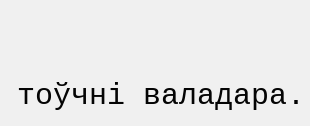тоўчні валадара.